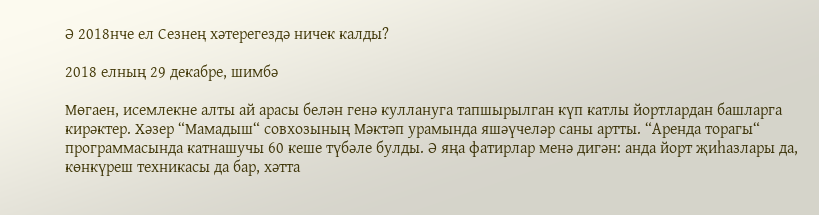Ә 2018нче ел Сезнең хәтерегездә ничек калды?

2018 елның 29 декабре, шимбә

Мөгаен, исемлекне алты ай арасы белән генә куллануга тапшырылган күп катлы йортлардан башларга кирәктер. Хәзер “Мамадыш“ совхозының Мәктәп урамында яшәүчеләр саны артты. “Аренда торагы“ программасында катнашучы 60 кеше түбәле булды. Ә яңа фатирлар менә дигән: анда йорт җиһазлары да, көнкүреш техникасы да бар, хәтта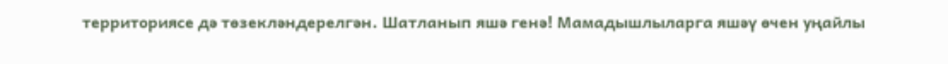территориясе дә төзекләндерелгән. Шатланып яшә генә! Мамадышлыларга яшәү өчен уңайлы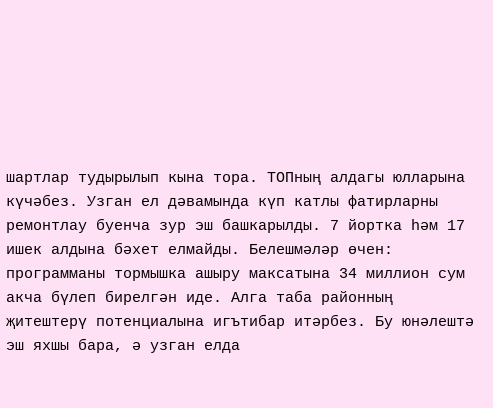шартлар тудырылып кына тора. ТОПның алдагы юлларына күчәбез. Узган ел дәвамында күп катлы фатирларны ремонтлау буенча зур эш башкарылды. 7 йортка һәм 17 ишек алдына бәхет елмайды. Белешмәләр өчен: программаны тормышка ашыру максатына 34 миллион сум акча бүлеп бирелгән иде. Алга таба районның җитештерү потенциалына игътибар итәрбез. Бу юнәлештә эш яхшы бара, ә узган елда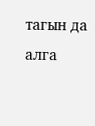тагын да алга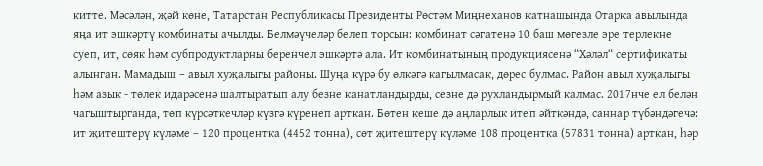китте. Мәсәлән, җәй көне, Татарстан Республикасы Президенты Рөстәм Миңнеханов катнашында Отарка авылында яңа ит эшкәртү комбинаты ачылды. Белмәүчеләр белеп торсын: комбинат сәгатенә 10 баш мөгезле эре терлекне суеп, ит, сөяк һәм субпродуктларны беренчел эшкәртә ала. Ит комбинатының продукциясенә “Хәләл“ сертификаты алынган. Мамадыш – авыл хуҗалыгы районы. Шуңа күрә бу өлкәгә кагылмасак, дөрес булмас. Район авыл хуҗалыгы һәм азык - төлек идарәсенә шалтыратып алу безне канатландырды, сезне дә рухландырмый калмас. 2017нче ел белән чагыштырганда, төп күрсәткечләр күзгә күренеп арткан. Бөтен кеше дә аңларлык итеп әйткәндә, саннар түбәндәгечә: ит җитештерү күләме – 120 процентка (4452 тонна), сөт җитештерү күләме 108 процентка (57831 тонна) арткан, һәр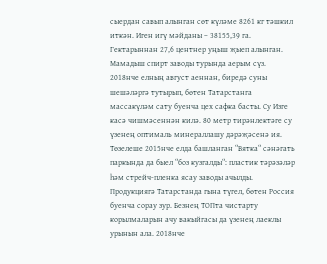сыердан савып алынган сөт күләме 8261 кг тәшкил иткән. Иген игү мәйданы – 38155,39 га. Гектарыннан 27,6 центнер уңыш җыеп алынган. Мамадыш спирт заводы турында аерым сүз. 2018нче елның август аеннан, биредә суны шешәләргә тутырып, бөтен Татарстанга массакүләм сату буенча цех сафка басты. Су Изге касә чишмәсеннән килә. 80 метр тирәнлектәге су үзенең оптималь минераллашу дәрәҗәсенә ия. Төзелеше 2015нче елда башланган “Вятка“ сәнәгать паркында да быел “боз кузгалды“: пластик тәрәзәләр һәм стрейч-пленка ясау заводы ачылды. Продукциягә Татарстанда гына түгел, бөтен Россия буенча сорау зур. Безнең ТОПта чистарту корылмаларын ачу вакыйгасы да үзенең лаеклы урынын ала. 2018нче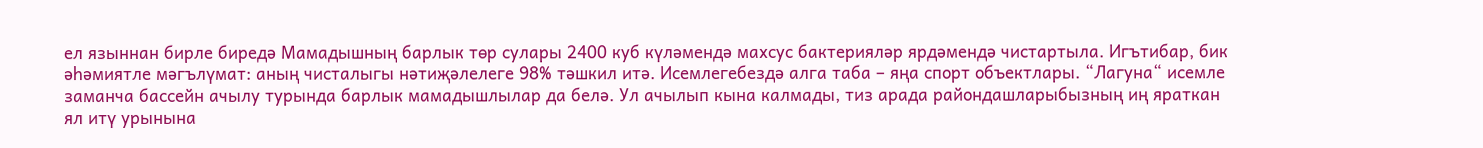ел языннан бирле биредә Мамадышның барлык төр сулары 2400 куб күләмендә махсус бактерияләр ярдәмендә чистартыла. Игътибар, бик әһәмиятле мәгълүмат: аның чисталыгы нәтиҗәлелеге 98% тәшкил итә. Исемлегебездә алга таба – яңа спорт объектлары. “Лагуна“ исемле заманча бассейн ачылу турында барлык мамадышлылар да белә. Ул ачылып кына калмады, тиз арада райондашларыбызның иң яраткан ял итү урынына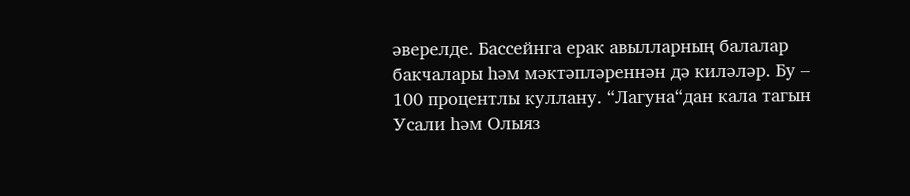әверелде. Бассейнга ерак авылларның балалар бакчалары һәм мәктәпләреннән дә киләләр. Бу – 100 процентлы куллану. “Лагуна“дан кала тагын Усали һәм Олыяз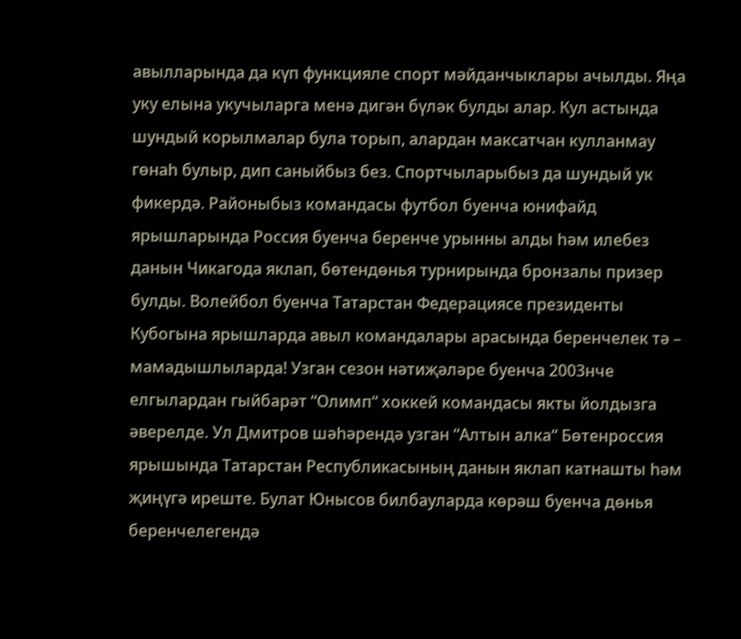авылларында да күп функцияле спорт мәйданчыклары ачылды. Яңа уку елына укучыларга менә дигән бүләк булды алар. Кул астында шундый корылмалар була торып, алардан максатчан кулланмау гөнаһ булыр, дип саныйбыз без. Спортчыларыбыз да шундый ук фикердә. Районыбыз командасы футбол буенча юнифайд ярышларында Россия буенча беренче урынны алды һәм илебез данын Чикагода яклап, бөтендөнья турнирында бронзалы призер булды. Волейбол буенча Татарстан Федерациясе президенты Кубогына ярышларда авыл командалары арасында беренчелек тә – мамадышлыларда! Узган сезон нәтиҗәләре буенча 2003нче елгылардан гыйбарәт “Олимп“ хоккей командасы якты йолдызга әверелде. Ул Дмитров шәһәрендә узган “Алтын алка“ Бөтенроссия ярышында Татарстан Республикасының данын яклап катнашты һәм җиңүгә иреште. Булат Юнысов билбауларда көрәш буенча дөнья беренчелегендә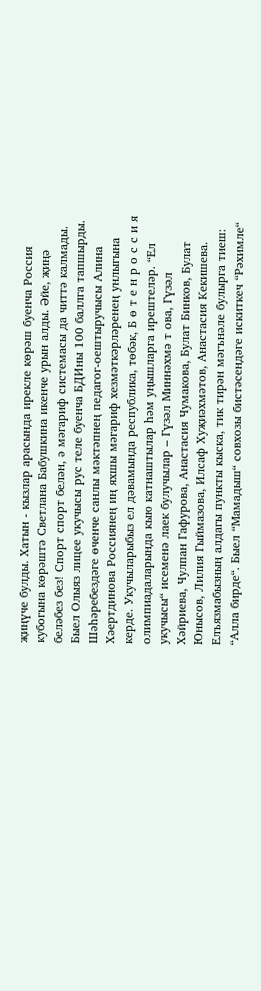җиңүче булды. Хатын - кызлар арасында ирекле көрәш буенча Россия кубогына көрәштә Светлана Бабушкина икенче урын алды. Әйе, җиңә беләбез без! Спорт спорт белән, ә мәгариф системасы да читтә калмады. Быел Олыяз лицее укучысы рус теле буенча БДИны 100 баллга тапшырды. Шәһәребездәге өченче санлы мәктәпнең педагог-оештыручысы Алина Хәертдинова Россиянең иң яхшы мәгариф хезмәткәрләренең унлыгына керде. Укучыларыбыз ел дәвамында республика, төбәк, Б ө т е н р о с с и я олимпиадаларында кыю катнаштылар һәм уңышларга ирештеләр. “Ел укучысы“ исеменә лаек булучылар – Гүзәл Миннәхмә т ова, Гүзәл Хәйриева, Чулпан Гафурова, Анастасия Чумакова, Булат Бинков, Булат Юнысов, Лилия Гыймазова, Илсаф Хуҗиәхмәтов, Анастасия Кекишева. Елъязмабызның алдагы пункты кыска, тик тирән мәгънәле булырга тиеш: “Алла бирде“. Быел “Мамадыш“ совхозы бистәсендәге искиткеч “Рәхимле“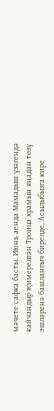мәчете сафка басты. Июнь аенда Мамадыш үзәгендә кайчандыр җимерелгән Троица храмын яңадан төзү эшләренә башлангыч бирелде. Асылыбызга кире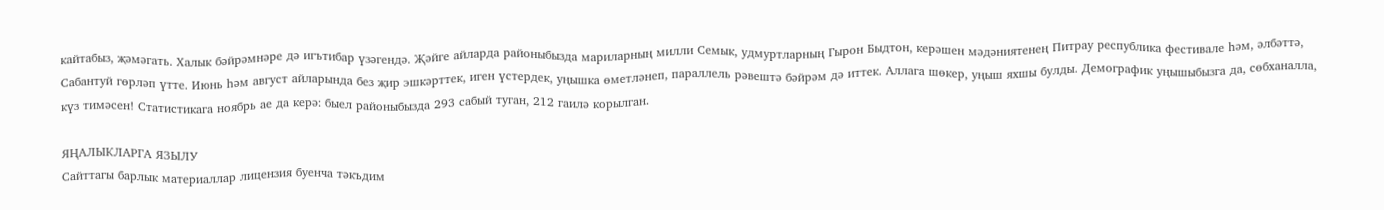кайтабыз, җәмәгать. Халык бәйрәмнәре дә игътибар үзәгендә. Җәйге айларда районыбызда мариларның милли Семык, удмуртларның Гырон Быдтон, керәшен мәдәниятенең Питрау республика фестивале һәм, әлбәттә, Сабантуй гөрләп үтте. Июнь һәм август айларында без җир эшкәрттек, иген үстердек, уңышка өметләнеп, параллель рәвештә бәйрәм дә иттек. Аллага шөкер, уңыш яхшы булды. Демографик уңышыбызга да, сөбханалла, күз тимәсен! Статистикага ноябрь ае да керә: быел районыбызда 293 сабый туган, 212 гаилә корылган.

ЯҢАЛЫКЛАРГА ЯЗЫЛУ
Сайттагы барлык материаллар лицензия буенча тәкъдим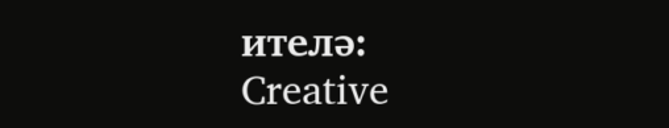ителә:
Creative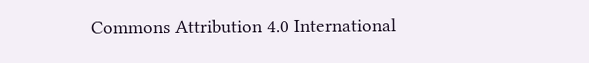Commons Attribution 4.0 International